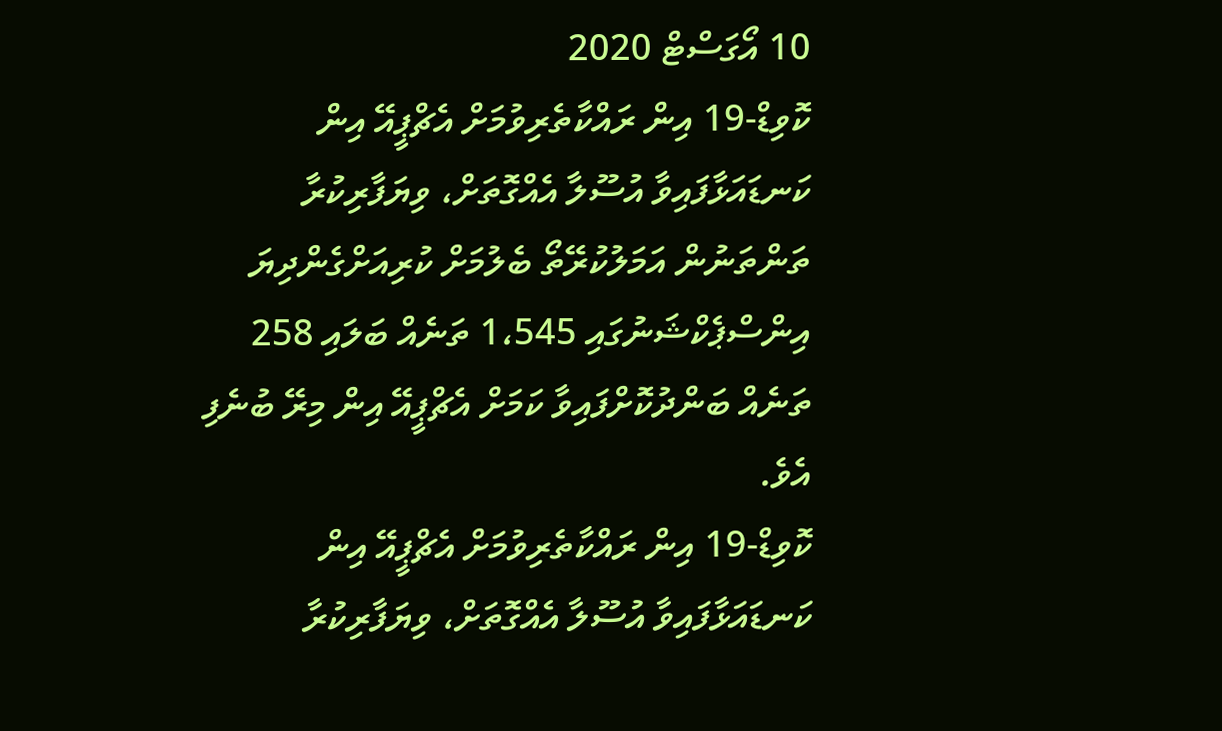10 އޯގަސްޓް 2020
ކޮވިޑް-19 އިން ރައްކާތެރިވުމަށް އެޗްޕީއޭ އިން ކަނޑައަޅާފައިވާ އުސޫލާ އެއްގޮތަށް، ވިޔަފާރިކުރާ ތަންތަނުން އަމަލުކުރޭތޯ ބެލުމަށް ކުރިއަށްގެންދިޔަ އިންސްޕެކްޝަނުގައި 1،545 ތަނެއް ބަލައި 258 ތަނެއް ބަންދުކޮށްފައިވާ ކަމަށް އެޗްޕީއޭ އިން މިރޭ ބުނެފި އެވެ.
ކޮވިޑް-19 އިން ރައްކާތެރިވުމަށް އެޗްޕީއޭ އިން ކަނޑައަޅާފައިވާ އުސޫލާ އެއްގޮތަށް، ވިޔަފާރިކުރާ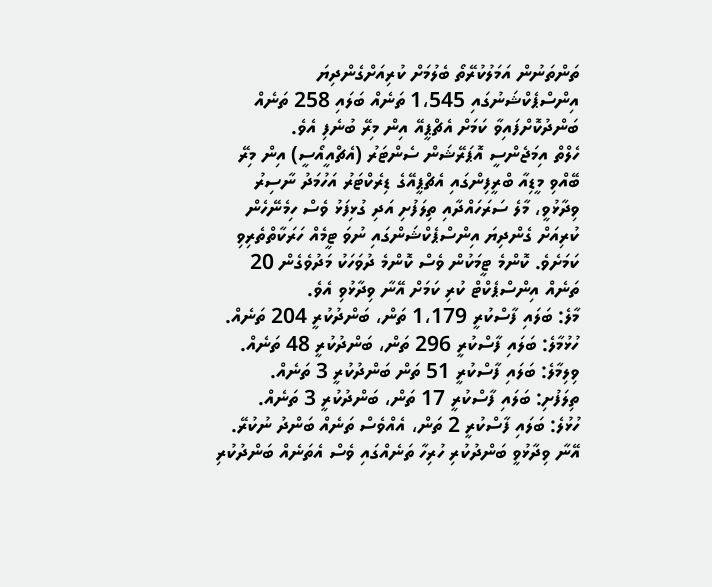ތަންތަނުން އަމަލުކުރޭތޯ ބެލުމަށް ކުރިއަށްގެންދިޔަ އިންސްޕެކްޝަނުގައި 1،545 ތަނެއް ބަލައި 258 ތަނެއް ބަންދުކޮށްފައިވާ ކަމަށް އެޗްޕީއޭ އިން މިރޭ ބުނެފި އެވެ.
ހެލްތް އިމަޖެންސީ އޮޕަރޭޝަން ސެންޓަރު (އެޗްއީއޯސީ) އިން މިރޭ ބޭއްވި މީޑިއާ ބްރީފިންގައި އެޗްޕީއޭގެ ޑިރެކްޓަރު އަހުމަދު ނާސިރު ވިދާޅުވީ، މާލެ ސަރަހައްދާއި ތިލަފުށި އަދި ގުޅިފަޅު ވެސް ހިމެނޭހެން ކުރިއަށް ގެންދިޔަ އިންސްޕެކްޝަންގައި ނުވަ ޓީމެއް ހަރަކާތްތެރިވި ކަމަށެވެ. ކޮންމެ ޓީމަކުން ވެސް ކޮންމެ ދުވަހަކު މަދުވެގެން 20 ތަނެއް އިންސްޕެކްޓް ކުރި ކަމަށް އޭނާ ވިދާޅުވި އެވެ.
މާލެ: ބަލައި ފާސްކުރީ 1،179 ތަން، ބަންދުކުރީ 204 ތަނެއް.
ހުޅުމާލެ: ބަލައި ފާސްކުރީ 296 ތަން، ބަންދުކުރީ 48 ތަނެއް.
ވިލިމާލެ: ބަލައި ފާސްކުރީ 51 ތަން ބަންދުކުރީ 3 ތަނެއް.
ތިލަފުށި: ބަލައި ފާސްކުރީ 17 ތަން، ބަންދުކުރީ 3 ތަނެއް.
ހުޅުލެ: ބަލައި ފާސްކުރީ 2 ތަން، އެއްވެސް ތަނެއް ބަންދު ނުކުރޭ.
އޭނާ ވިދާޅުވީ ބަންދުކުރި ހުރިހާ ތަނެއްގައި ވެސް އެތަނެއް ބަންދުކުރި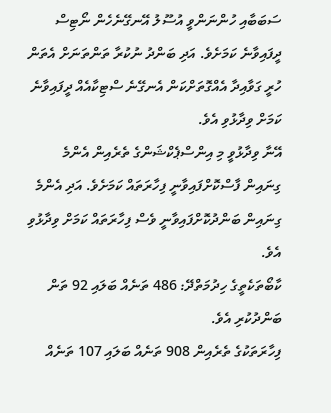ސަބަބާއި ހުންނަންވީ އުސޫލު އޭނގޭނެހެން ނޯޓިސް ދީފައިވާނެ ކަމަށެވެ. އަދި ބަންދު ނުކުރާ ތަންތަނަށް އެތަން ހުރީ ގަވާއިދާ އެއްގޮތަށްކަން އެނގޭނެ ސްޓިކާއެއް ދީފައިވާނެ ކަމަށް ވިދާޅުވި އެވެ.
އޭނާ ވިދާޅުވީ މި އިންސްޕެކްޝަންގެ ތެރެއިން އެންމެ ގިނައިން ފާސްކޮށްފައިވާނީ ފިހާރަތައް ކަމަށެވެ. އަދި އެންމެ ގިނައިން ބަންދުކޮށްފައިވާނީ ވެސް ފިހާރަތައް ކަމަށް ވިދާޅުވި އެވެ.
ކާބޯތަކެތީގެ ހިދުމަތްދޭ: 486 ތަނެއް ބަލައި 92 ތަން ބަންދުކުރި އެވެ.
ފިހާރަތަކުގެ ތެރެއިން 908 ތަނެއް ބަލައި 107 ތަނެއް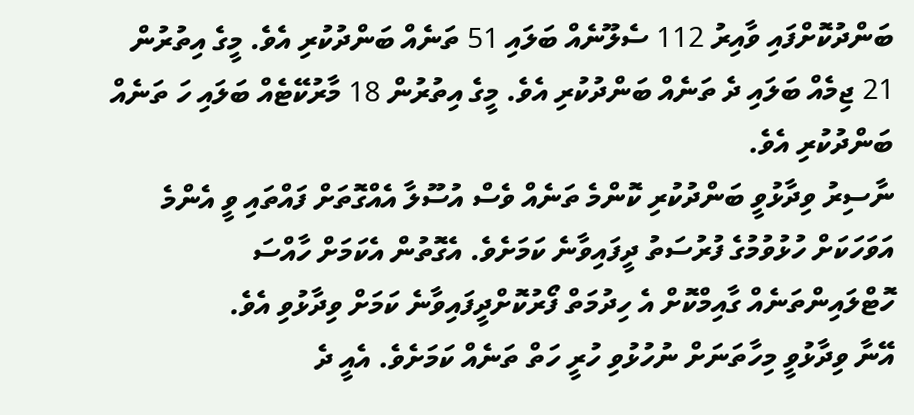ބަންދުކޮށްފައި ވާއިރު 112 ސެލޫނެއް ބަލައި 51 ތަނެއް ބަންދުކުރި އެވެ. މީގެ އިތުރުން 21 ޖިމެއް ބަލައި ދެ ތަނެއް ބަންދުކުރި އެވެ. މީގެ އިތުރުން 18 މާރުކޭޓެއް ބަލައި ހަ ތަނެއް ބަންދުކުރި އެވެ.
ނާސިރު ވިދާޅުވީ ބަންދުކުރި ކޮންމެ ތަނެއް ވެސް އުސޫލާ އެއްގޮތަށް ފައްތައި ވީ އެންމެ އަވަހަކަށް ހުޅުވުމުގެ ފުރުސަތު ދީފައިވާނެ ކަމަށެވެ. އެގޮތުން އެކަމަށް ހާއްސަ ހޮޓްލައިންތަނެއް ގާއިމްކޮށް އެ ހިދުމަތް ފޯރުކޮށްދީފައިވާނެ ކަމަށް ވިދާޅުވި އެވެ.
އޭނާ ވިދާޅުވީ މިހާތަނަށް ނުހުޅުވި ހުރީ ހަތް ތަނެއް ކަމަށެވެ. އެއީ ދެ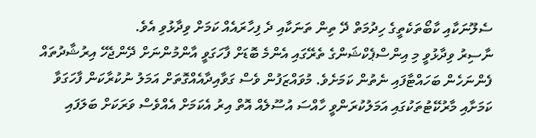ސެލޫނަކާއި ކާބޯތަކެތީގެ ހިދުމަތް ދޭ ތިން ތަނަކާއި ދެ ފިހާރައެއް ކަމަށް ވިދާޅުވި އެވެ.
ނާސިރު ވިދާޅުވީ މި އިންސްޕެކްޝަންގެ ތެރޭގައި އެންމެ ބޮޑަށް ފާހަގަވީ އާންމުންނަށް ދޭންޖެހޭ އިރުޝާދުތައް ފެންނަހެން ބަހައްޓާފައި ނެތުން ކަމަށެވެ. މުވައްޒަފުން ވެސް ގަވާއިދާއެއްގޮތަށް އަމަލު ނުކުރާކަން ފާހަގަވާ ކަމަށާއި މާރުކޭޓުތަކުގައި އަމަލުކުރަންވީ ހާއްސަ އުސޫލެއް އޮތް އިރު އެކަމަށް އެއްވެސް ވަރަކަށް ބަލަފައި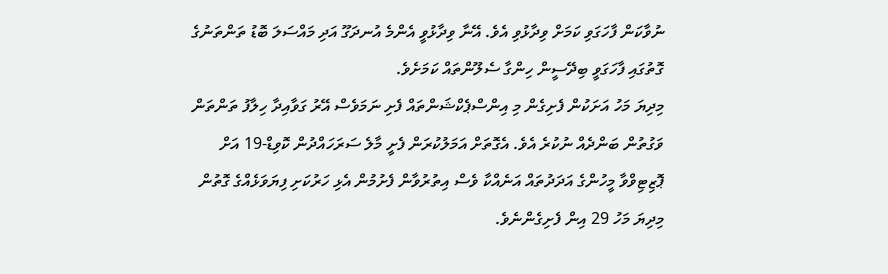ނުވާކަން ފާހަގަވި ކަމަށް ވިދާޅުވި އެވެ. އޭނާ ވިދާޅުވީ އެންމެ އުނދަގޫ އަދި މައްސަލަ ބޮޑު ތަންތަނުގެ ގޮތުގައި ފާހަގަވީ ބިދޭސީން ހިންގާ ސެލޫންތައް ކަމަށެވެ.
މިދިޔަ މަހު އަށަކުން ފެށިގެން މި އިންސްޕެކްޝަންތައް ފެށި ނަމަވެސް އޭރު ގަވާއިދާ ހިލާފު ތަންތަން ވަގުތުން ބަންދެއް ނުކުރެ އެވެ. އެގޮތަށް އަމަލުކުރަން ފެށީ މާލެ ސަރަހައްދުން ކޮވިޑް-19 އަށް ޕޮޒިޓިވްވާ މީހުންގެ އަދަދުތައް އަނެއްކާ ވެސް އިތުރުވާން ފެށުމުން އެޅި ހަރުކަށި ފިޔަވަޅެއްގެ ގޮތުން މިދިޔަ މަހު 29 އިން ފެށިގެންނެވެ.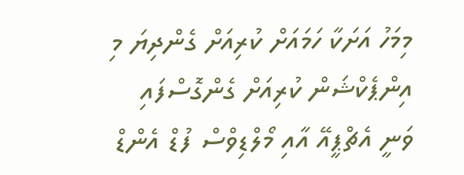މިމަހު އަށަކާ ހަމައަށް ކުރިއަށް ގެންދިޔަ މި އިންޕެކްޝަން ކުރިއަށް ގެންގޮސްފައި ވަނީ އެޗްޕީއޭ އާއި މޯލްޑިވްސް ފުޑް އެންޑް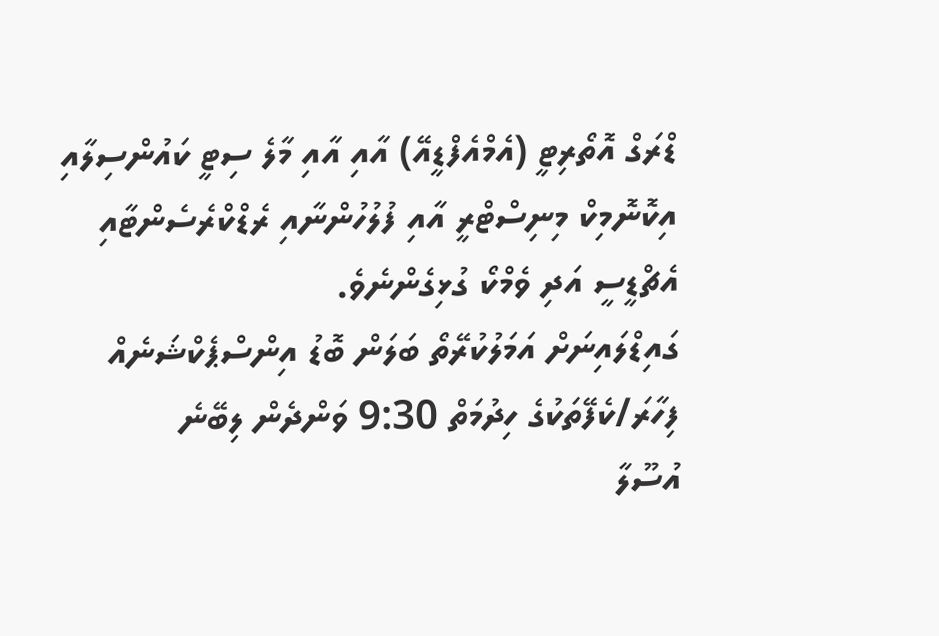ޑްރަގް އޮތޯރިޓީ (އެމްއެފްޑީއޭ) އާއި އާއި މާލެ ސިޓީ ކައުންސިލާއި އިކޮނޮމިކް މިނިސްޓްރީ އާއި ފުލުހުންނާއި ރެޑްކްރެސެންޓާއި އެޗްޑީސީ އަދި ވެމްކޯ ގުޅިގެންނެވެ.
ގައިޑްލައިނަށް އަމަލުކުރޭތޯ ބަލަން ބޮޑު އިންސްޕެކްޝަނެއް
ފިހާރަ/ކެފޭތަކުގެ ހިދުމަތް 9:30 ވަންދެން ލިބޭނެ
އުސޫލާ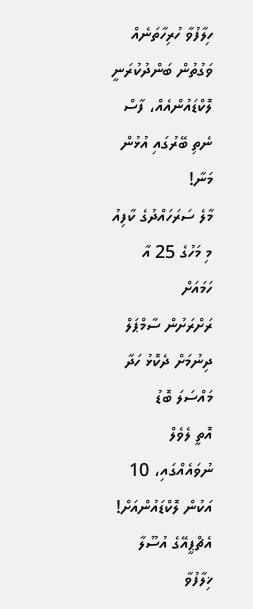ހިލާފުވާ ހުރިހާތަނެއް ވަގުތުން ބަންދުކުރަނީ
ލޮކްޑައުންއެއް، ފާސް ނެތި ބޭރުގައި އުޅުން މަނާ!
މާލެ ސަރަހައްދުގެ ކާފިއު މި މަހުގެ 25 އާ ހަމައަށް
ރަށްރަށުން ސާމްޕަލް ދިނުމަށް ދެކޮޅު ހަދާ މައްސަލަ ބޮޑު
އޮތީ ލެވެލް ނުވައެއްގައި، 10 އަކުން ލޮކްޑައުންއަށް!
އެޗްޕީއޭގެ އުސޫލާ ޚިލާފުވާ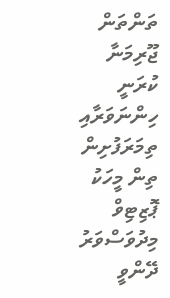ތަންތަން ޖޫރިމަނާ ކުރަނީ
ހިންނަވަރާއި ތިމަރަފުށިން ތިން މީހަކު ޕޮޒިޓިވް
މިދުވަސްވަރު ދޭންވީ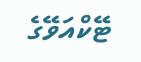ޓޭކްއަވޭގެ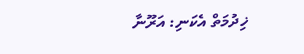ޚިދުމަތް އެކަނި: އަރޫނާ